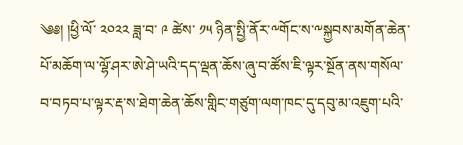༄༅། །ཕྱི་ལོ་ ༢༠༢༢ ཟླ་བ་ ༩ ཚེས་ ༡༥ ཉིན་སྤྱི་ནོར་༸གོང་ས་༸སྐྱབས་མགོན་ཆེན་པོ་མཆོག་ལ་ལྷོ་ཤར་ཨེ་ཤེ་ཡའི་དད་ལྡན་ཆོས་ཞུ་བ་ཚོས་ཇི་ལྟར་སྔོན་ནས་གསོལ་བ་བཏབ་པ་ལྟར་རྡ་ས་ཐེག་ཆེན་ཆོས་གླིང་གཙུག་ལག་ཁང་དུ་དབུ་མ་འཇུག་པའི་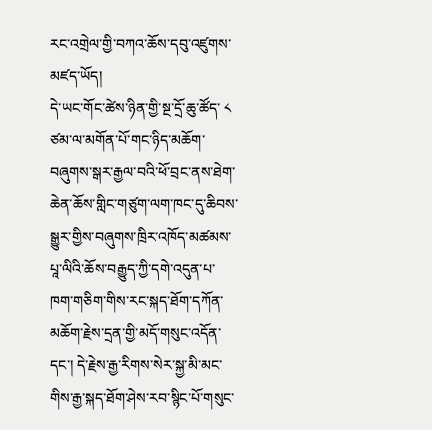རང་འགྲེལ་གྱི་བཀའ་ཆོས་དབུ་འཛུགས་མཛད་ཡོད།
དེ་ཡང་གོང་ཚེས་ཉིན་གྱི་སྔ་དྲོ་ཆུ་ཚོད་ ༨ ཙམ་ལ་མགོན་པོ་གང་ཉིད་མཆོག་བཞུགས་སྒར་རྒྱལ་བའི་ཕོ་བྲང་ནས་ཐེག་ཆེན་ཆོས་གླིང་གཙུག་ལག་ཁང་དུ་ཆིབས་སྒྱུར་གྱིས་བཞུགས་ཁྲིར་འཁོད་མཚམས་པཱ་ལིའི་ཆོས་བརྒྱུད་ཀྱི་དགེ་འདུན་པ་ཁག་གཅིག་གིས་རང་སྐད་ཐོག་དཀོན་མཆོག་རྗེས་དྲན་གྱི་མདོ་གསུང་འདོན་དང་། དེ་རྗེས་རྒྱ་རིགས་སེར་སྐྱ་མི་མང་གིས་རྒྱ་སྐད་ཐོག་ཤེས་རབ་སྙིང་པོ་གསུང་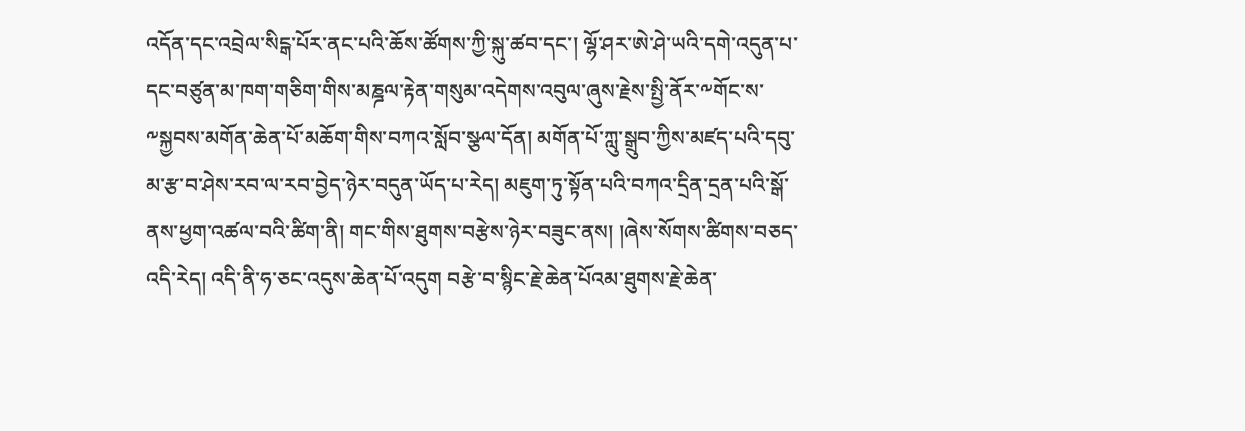འདོན་དང་འབྲེལ་སིངྒ་པོར་ནང་པའི་ཆོས་ཚོགས་ཀྱི་སྐུ་ཚབ་དང་། ལྷོ་ཤར་ཨེ་ཤེ་ཡའི་དགེ་འདུན་པ་དང་བཙུན་མ་ཁག་གཅིག་གིས་མཎྜལ་རྟེན་གསུམ་འདེགས་འབུལ་ཞུས་རྗེས་སྤྱི་ནོར་༸གོང་ས་༸སྐྱབས་མགོན་ཆེན་པོ་མཆོག་གིས་བཀའ་སློབ་སྩལ་དོན། མགོན་པོ་ཀླུ་སྒྲུབ་ཀྱིས་མཛད་པའི་དབུ་མ་རྩ་བ་ཤེས་རབ་ལ་རབ་བྱེད་ཉེར་བདུན་ཡོད་པ་རེད། མཇུག་ཏུ་སྟོན་པའི་བཀའ་དྲིན་དྲན་པའི་སྒོ་ནས་ཕྱག་འཚལ་བའི་ཚིག་ནི། གང་གིས་ཐུགས་བརྩེས་ཉེར་བཟུང་ནས། །ཞེས་སོགས་ཚིགས་བཅད་འདི་རེད། འདི་ནི་ཧ་ཅང་འདུས་ཆེན་པོ་འདུག བརྩེ་བ་སྙིང་རྗེ་ཆེན་པོའམ་ཐུགས་རྗེ་ཆེན་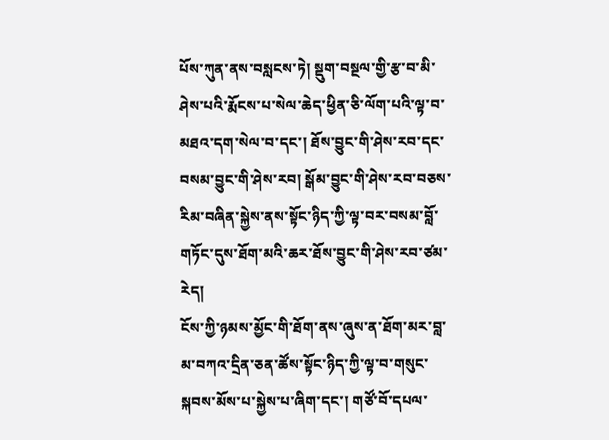པོས་ཀུན་ནས་བསླངས་ཏེ། སྡུག་བསྔལ་གྱི་རྩ་བ་མི་ཤེས་པའི་རྨོངས་པ་སེལ་ཆེད་ཕྱིན་ཅི་ལོག་པའི་ལྟ་བ་མཐའ་དག་སེལ་བ་དང་། ཐོས་བྱུང་གི་ཤེས་རབ་དང་བསམ་བྱུང་གི་ཤེས་རབ། སྒོམ་བྱུང་གི་ཤེས་རབ་བཅས་རིམ་བཞིན་སྐྱེས་ནས་སྟོང་ཉིད་ཀྱི་ལྟ་བར་བསམ་བློ་གཏོང་དུས་ཐོག་མའི་ཆར་ཐོས་བྱུང་གི་ཤེས་རབ་ཙམ་རེད།
ངོས་ཀྱི་ཉམས་མྱོང་གི་ཐོག་ནས་ཞུས་ན་ཐོག་མར་བླ་མ་བཀའ་དྲིན་ཅན་ཚོས་སྟོང་ཉིད་ཀྱི་ལྟ་བ་གསུང་སྐབས་མོས་པ་སྐྱེས་པ་ཞིག་དང་། གཙོ་བོ་དཔལ་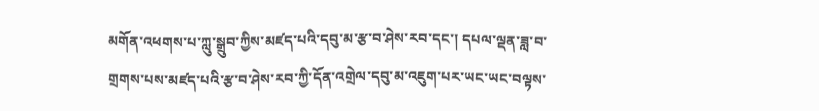མགོན་འཕགས་པ་ཀླུ་སྒྲུབ་ཀྱིས་མཛད་པའི་དབུ་མ་རྩ་བ་ཤེས་རབ་དང་། དཔལ་ལྡན་ཟླ་བ་གྲགས་པས་མཛད་པའི་རྩ་བ་ཤེས་རབ་ཀྱི་དོན་འགྲེལ་དབུ་མ་འཇུག་པར་ཡང་ཡང་བལྟས་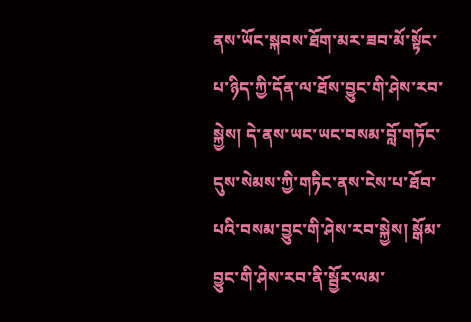ནས་ཡོང་སྐབས་ཐོག་མར་ཟབ་མོ་སྟོང་པ་ཉིད་ཀྱི་དོན་ལ་ཐོས་བྱུང་གི་ཤེས་རབ་སྐྱེས། དེ་ནས་ཡང་ཡང་བསམ་བློ་གཏོང་དུས་སེམས་ཀྱི་གཏིང་ནས་ངེས་པ་ཐོབ་པའི་བསམ་བྱུང་གི་ཤེས་རབ་སྐྱེས། སྒོམ་བྱུང་གི་ཤེས་རབ་ནི་སྦྱོར་ལམ་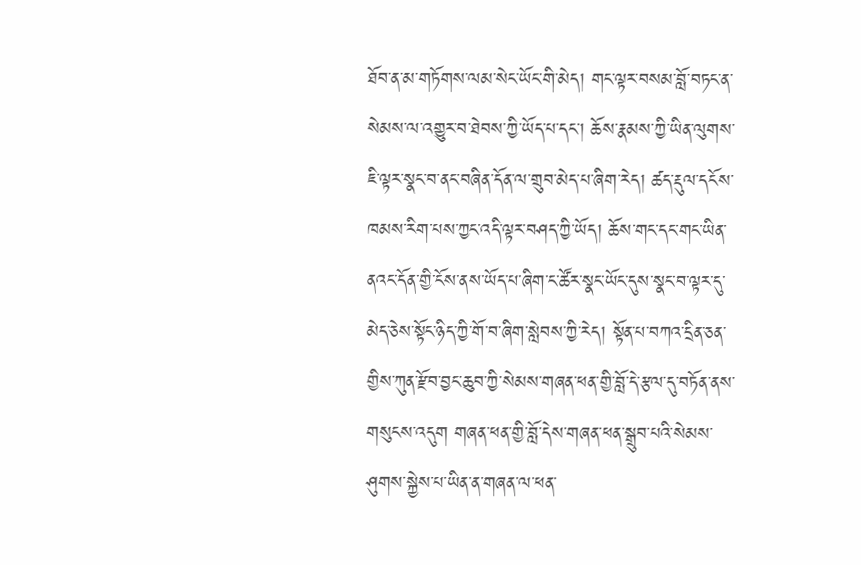ཐོབ་ན་མ་གཏོགས་ལམ་སེང་ཡོང་གི་མེད། གང་ལྟར་བསམ་བློ་བཏང་ན་སེམས་ལ་འགྱུར་བ་ཐེབས་ཀྱི་ཡོད་པ་དང་། ཆོས་རྣམས་ཀྱི་ཡིན་ལུགས་ཇི་ལྟར་སྣང་བ་ནང་བཞིན་དོན་ལ་གྲུབ་མེད་པ་ཞིག་རེད། ཚད་རྡུལ་དངོས་ཁམས་རིག་པས་ཀྱང་འདི་ལྟར་བཤད་ཀྱི་ཡོད། ཆོས་གང་དང་གང་ཡིན་ནའང་དོན་གྱི་ངོས་ནས་ཡོད་པ་ཞིག་ང་ཚོར་སྣང་ཡོང་དུས་སྣང་བ་ལྟར་དུ་མེད་ཅེས་སྟོང་ཉིད་ཀྱི་གོ་བ་ཞིག་སླེབས་ཀྱི་རེད། སྟོན་པ་བཀའ་དྲིན་ཅན་གྱིས་ཀུན་རྫོབ་བྱང་ཆུབ་ཀྱི་སེམས་གཞན་ཕན་གྱི་བློ་དེ་རྩལ་དུ་བཏོན་ནས་གསུངས་འདུག གཞན་ཕན་གྱི་བློ་དེས་གཞན་ཕན་སྒྲུབ་པའི་སེམས་ཤུགས་སྐྱེས་པ་ཡིན་ན་གཞན་ལ་ཕན་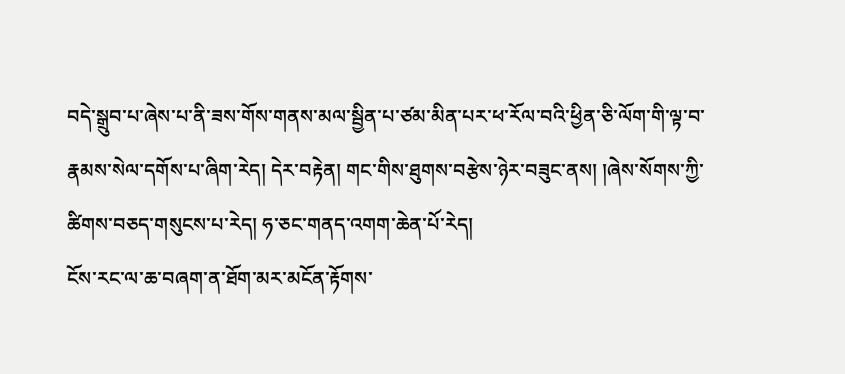བདེ་སྒྲུབ་པ་ཞེས་པ་ནི་ཟས་གོས་གནས་མལ་སྦྱིན་པ་ཙམ་མིན་པར་ཕ་རོལ་བའི་ཕྱིན་ཅི་ལོག་གི་ལྟ་བ་རྣམས་སེལ་དགོས་པ་ཞིག་རེད། དེར་བརྟེན། གང་གིས་ཐུགས་བརྩེས་ཉེར་བཟུང་ནས། །ཞེས་སོགས་ཀྱི་ཚིགས་བཅད་གསུངས་པ་རེད། ཧ་ཅང་གནད་འགག་ཆེན་པོ་རེད།
ངོས་རང་ལ་ཆ་བཞག་ན་ཐོག་མར་མངོན་རྟོགས་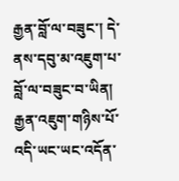རྒྱན་བློ་ལ་བཟུང་། དེ་ནས་དབུ་མ་འཇུག་པ་བློ་ལ་བཟུང་བ་ཡིན། རྒྱན་འཇུག་གཉིས་པོ་འདི་ཡང་ཡང་འདོན་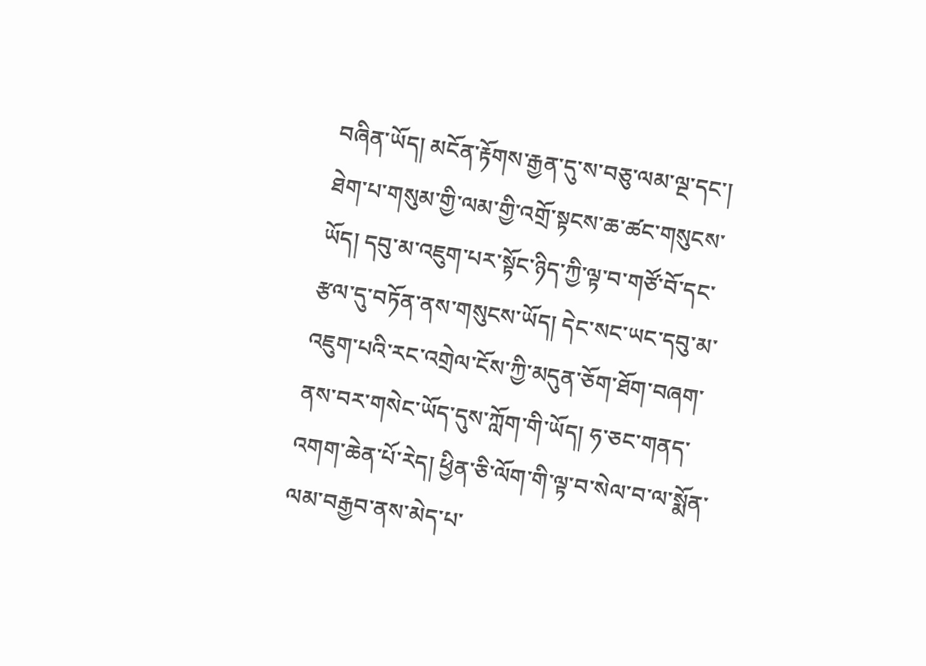བཞིན་ཡོད། མངོན་རྟོགས་རྒྱན་དུ་ས་བཅུ་ལམ་ལྔ་དང་། ཐེག་པ་གསུམ་གྱི་ལམ་གྱི་འགྲོ་སྟངས་ཆ་ཚང་གསུངས་ཡོད། དབུ་མ་འཇུག་པར་སྟོང་ཉིད་ཀྱི་ལྟ་བ་གཙོ་བོ་དང་རྩལ་དུ་བཏོན་ནས་གསུངས་ཡོད། དེང་སང་ཡང་དབུ་མ་འཇུག་པའི་རང་འགྲེལ་ངོས་ཀྱི་མདུན་ཅོག་ཐོག་བཞག་ནས་བར་གསེང་ཡོད་དུས་ཀློག་གི་ཡོད། ཧ་ཅང་གནད་འགག་ཆེན་པོ་རེད། ཕྱིན་ཅི་ལོག་གི་ལྟ་བ་སེལ་བ་ལ་སྨོན་ལམ་བརྒྱབ་ནས་མེད་པ་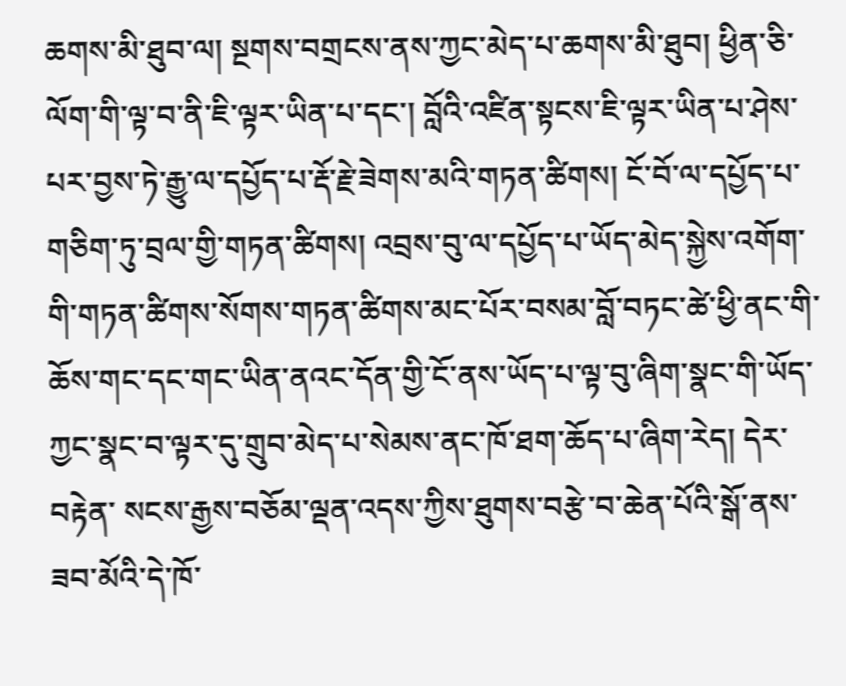ཆགས་མི་ཐུབ་ལ། སྔགས་བགྲངས་ནས་ཀྱང་མེད་པ་ཆགས་མི་ཐུབ། ཕྱིན་ཅི་ལོག་གི་ལྟ་བ་ནི་ཇི་ལྟར་ཡིན་པ་དང་། བློའི་འཛིན་སྟངས་ཇི་ལྟར་ཡིན་པ་ཤེས་པར་བྱས་ཏེ་རྒྱུ་ལ་དཔྱོད་པ་རྡོ་རྗེ་ཟེགས་མའི་གཏན་ཚིགས། ངོ་བོ་ལ་དཔྱོད་པ་གཅིག་ཏུ་བྲལ་གྱི་གཏན་ཚིགས། འབྲས་བུ་ལ་དཔྱོད་པ་ཡོད་མེད་སྐྱེས་འགོག་གི་གཏན་ཚིགས་སོགས་གཏན་ཚིགས་མང་པོར་བསམ་བློ་བཏང་ཚེ་ཕྱི་ནང་གི་ཆོས་གང་དང་གང་ཡིན་ནའང་དོན་གྱི་ངོ་ནས་ཡོད་པ་ལྟ་བུ་ཞིག་སྣང་གི་ཡོད་ཀྱང་སྣང་བ་ལྟར་དུ་གྲུབ་མེད་པ་སེམས་ནང་ཁོ་ཐག་ཆོད་པ་ཞིག་རེད། དེར་བརྟེན་ སངས་རྒྱས་བཅོམ་ལྡན་འདས་ཀྱིས་ཐུགས་བརྩེ་བ་ཆེན་པོའི་སྒོ་ནས་ཟབ་མོའི་དེ་ཁོ་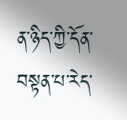ན་ཉིད་ཀྱི་དོན་བསྟན་པ་རེད་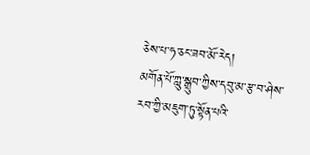ཅེས་པ་ཧ་ཅང་ཟབ་མོ་རེད།
མགོན་པོ་ཀླུ་སྒྲུབ་ཀྱིས་དབུ་མ་རྩ་བ་ཤེས་རབ་ཀྱི་མཇུག་ཏུ་སྟོན་པའི་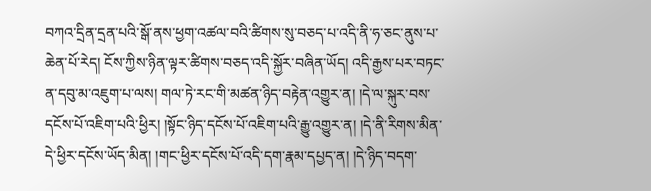བཀའ་དྲིན་དྲན་པའི་སྒོ་ནས་ཕྱག་འཚལ་བའི་ཚིགས་སུ་བཅད་པ་འདི་ནི་ཧ་ཅང་ནུས་པ་ཆེན་པོ་རེད། ངོས་ཀྱིས་ཉིན་ལྟར་ཚིགས་བཅད་འདི་སྐྱོར་བཞིན་ཡོད། འདི་རྒྱས་པར་བཏང་ན་དབུ་མ་འཇུག་པ་ལས། གལ་ཏེ་རང་གི་མཚན་ཉིད་བརྟེན་འགྱུར་ན། །དེ་ལ་སྐུར་བས་དངོས་པོ་འཇིག་པའི་ཕྱིར། །སྟོང་ཉིད་དངོས་པོ་འཇིག་པའི་རྒྱུ་འགྱུར་ན། །དེ་ནི་རིགས་མིན་དེ་ཕྱིར་དངོས་ཡོད་མིན། །གང་ཕྱིར་དངོས་པོ་འདི་དག་རྣམ་དཔྱད་ན། །དེ་ཉིད་བདག་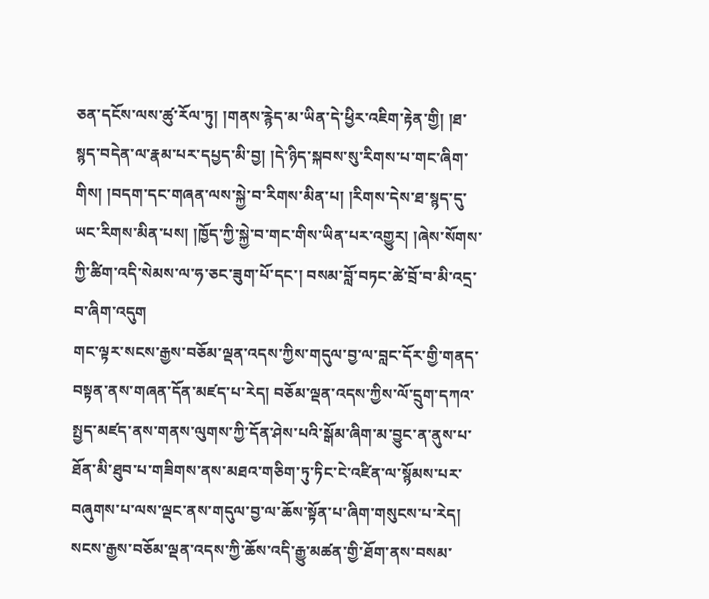ཅན་དངོས་ལས་ཚུ་རོལ་ཏུ། །གནས་རྙེད་མ་ཡིན་དེ་ཕྱིར་འཇིག་རྟེན་གྱི། །ཐ་སྙད་བདེན་ལ་རྣམ་པར་དཔྱད་མི་བྱ། །དེ་ཉིད་སྐབས་སུ་རིགས་པ་གང་ཞིག་གིས། །བདག་དང་གཞན་ལས་སྐྱེ་བ་རིགས་མིན་པ། །རིགས་དེས་ཐ་སྙད་དུ་ཡང་རིགས་མིན་པས། །ཁྱོད་ཀྱི་སྐྱེ་བ་གང་གིས་ཡིན་པར་འགྱུར། །ཞེས་སོགས་ཀྱི་ཚིག་འདི་སེམས་ལ་ཧ་ཅང་ཟུག་པོ་དང་། བསམ་བློ་བཏང་ཚེ་བྲོ་བ་མི་འདྲ་བ་ཞིག་འདུག
གང་ལྟར་སངས་རྒྱས་བཅོམ་ལྡན་འདས་ཀྱིས་གདུལ་བྱ་ལ་བླང་དོར་གྱི་གནད་བསྟན་ནས་གཞན་དོན་མཛད་པ་རེད། བཅོམ་ལྡན་འདས་ཀྱིས་ལོ་དྲུག་དཀའ་སྤྱད་མཛད་ནས་གནས་ལུགས་ཀྱི་དོན་ཤེས་པའི་སྒོམ་ཞིག་མ་བྱུང་ན་ནུས་པ་ཐོན་མི་ཐུབ་པ་གཟིགས་ནས་མཐའ་གཅིག་ཏུ་ཏིང་ངེ་འཛིན་ལ་སྙོམས་པར་བཞུགས་པ་ལས་ལྡང་ནས་གདུལ་བྱ་ལ་ཆོས་སྟོན་པ་ཞིག་གསུངས་པ་རེད། སངས་རྒྱས་བཅོམ་ལྡན་འདས་ཀྱི་ཆོས་འདི་རྒྱུ་མཚན་གྱི་ཐོག་ནས་བསམ་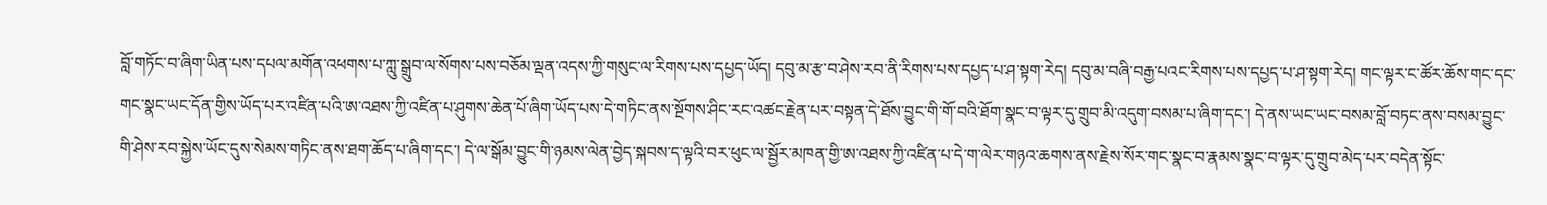བློ་གཏོང་བ་ཞིག་ཡིན་པས་དཔལ་མགོན་འཕགས་པ་ཀླུ་སྒྲུབ་ལ་སོགས་པས་བཅོམ་ལྡན་འདས་ཀྱི་གསུང་ལ་རིགས་པས་དཔྱད་ཡོད། དབུ་མ་རྩ་བ་ཤེས་རབ་ནི་རིགས་པས་དཔྱད་པ་ཤ་སྟག་རེད། དབུ་མ་བཞི་བརྒྱ་པའང་རིགས་པས་དཔྱད་པ་ཤ་སྟག་རེད། གང་ལྟར་ང་ཚོར་ཆོས་གང་དང་གང་སྣང་ཡང་དོན་གྱིས་ཡོད་པར་འཛིན་པའི་ཨ་འཐས་ཀྱི་འཛིན་པ་ཤུགས་ཆེན་པོ་ཞིག་ཡོད་པས་དེ་གཏིང་ནས་སྔོགས་ཤིང་རང་འཚང་རྗེན་པར་བསྟན་དེ་ཐོས་བྱུང་གི་གོ་བའི་ཐོག་སྣང་བ་ལྟར་དུ་གྲུབ་མི་འདུག་བསམ་པ་ཞིག་དང་། དེ་ནས་ཡང་ཡང་བསམ་བློ་བཏང་ནས་བསམ་བྱུང་གི་ཤེས་རབ་སྐྱེས་ཡོང་དུས་སེམས་གཏིང་ནས་ཐག་ཆོད་པ་ཞིག་དང་། དེ་ལ་སྒོམ་བྱུང་གི་ཉམས་ལེན་བྱེད་སྐབས་ད་ལྟའི་བར་ཕུང་ལ་སྦྱོར་མཁན་གྱི་ཨ་འཐས་ཀྱི་འཛིན་པ་དེ་ག་ལེར་གཉའ་ཆགས་ནས་རྗེས་སོར་གང་སྣང་བ་རྣམས་སྣང་བ་ལྟར་དུ་གྲུབ་མེད་པར་བདེན་སྟོང་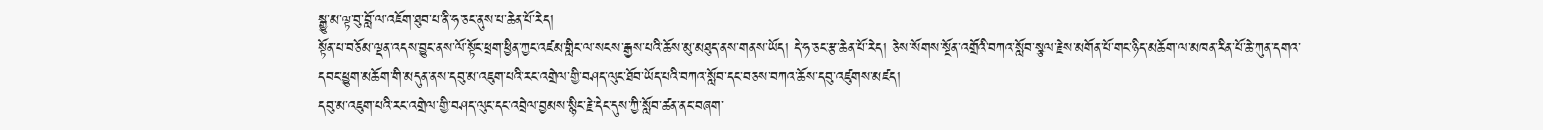སྒྱུ་མ་ལྟ་བུ་བློ་ལ་འཇོག་ཐུབ་པ་ནི་ཧ་ཅང་ནུས་པ་ཆེན་པོ་རེད།
སྟོན་པ་བཅོམ་ལྡན་འདས་བྱུང་ནས་ལོ་སྟོང་ཕྲག་ཕྱིན་ཀྱང་འཛམ་གླིང་ལ་སངས་རྒྱས་པའི་ཆོས་མུ་མཐུད་ནས་གནས་ཡོད། དེ་ཧ་ཅང་རྩ་ཆེན་པོ་རེད། ཅེས་སོགས་སྔོན་འགྲོའི་བཀའ་སློབ་སྩལ་རྗེས་མགོན་པོ་གང་ཉིད་མཆོག་ལ་མཁན་རིན་པོ་ཆེ་ཀུན་དགའ་དབང་ཕྱུག་མཆོག་གི་མདུན་ནས་དབུ་མ་འཇུག་པའི་རང་འགྲེལ་གྱི་བཤད་ལུང་ཐོབ་ཡོད་པའི་བཀའ་སློབ་དང་བཅས་བཀའ་ཆོས་དབུ་འཛུགས་མཛད།
དབུ་མ་འཇུག་པའི་རང་འགྲེལ་གྱི་བཤད་ལུང་དང་འབྲེལ་བྱམས་སྙིང་རྗེ་དེང་དུས་ཀྱི་སློབ་ཚན་ནང་བཞག་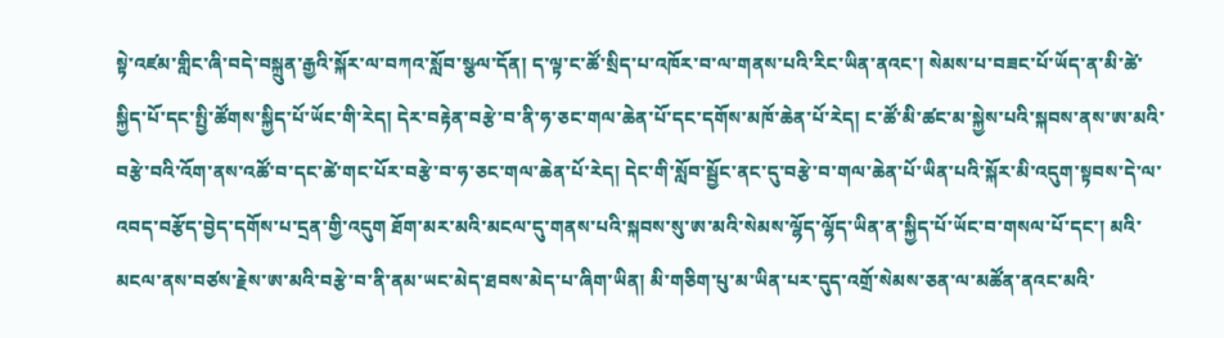སྟེ་འཛམ་གླིང་ཞི་བདེ་བསྐྲུན་རྒྱའི་སྐོར་ལ་བཀའ་སློབ་སྩལ་དོན། ད་ལྟ་ང་ཚོ་སྲིད་པ་འཁོར་བ་ལ་གནས་པའི་རིང་ཡིན་ནའང་། སེམས་པ་བཟང་པོ་ཡོད་ན་མི་ཚེ་སྐྱིད་པོ་དང་སྤྱི་ཚོགས་སྐྱིད་པོ་ཡོང་གི་རེད། དེར་བརྟེན་བརྩེ་བ་ནི་ཧ་ཅང་གལ་ཆེན་པོ་དང་དགོས་མཁོ་ཆེན་པོ་རེད། ང་ཚོ་མི་ཚང་མ་སྐྱེས་པའི་སྐབས་ནས་ཨ་མའི་བརྩེ་བའི་འོག་ནས་འཚོ་བ་དང་ཚེ་གང་པོར་བརྩེ་བ་ཧ་ཅང་གལ་ཆེན་པོ་རེད། དེང་གི་སློབ་སྦྱོང་ནང་དུ་བརྩེ་བ་གལ་ཆེན་པོ་ཡིན་པའི་སྐོར་མི་འདུག་སྟབས་དེ་ལ་འབད་བརྩོད་བྱེད་དགོས་པ་དྲན་གྱི་འདུག ཐོག་མར་མའི་མངལ་དུ་གནས་པའི་སྐབས་སུ་ཨ་མའི་སེམས་ལྷོད་ལྷོད་ཡིན་ན་སྐྱིད་པོ་ཡོང་བ་གསལ་པོ་དང་། མའི་མངལ་ནས་བཙས་རྗེས་ཨ་མའི་བརྩེ་བ་ནི་ནམ་ཡང་མེད་ཐབས་མེད་པ་ཞིག་ཡིན། མི་གཅིག་པུ་མ་ཡིན་པར་དུད་འགྲོ་སེམས་ཅན་ལ་མཚོན་ནའང་མའི་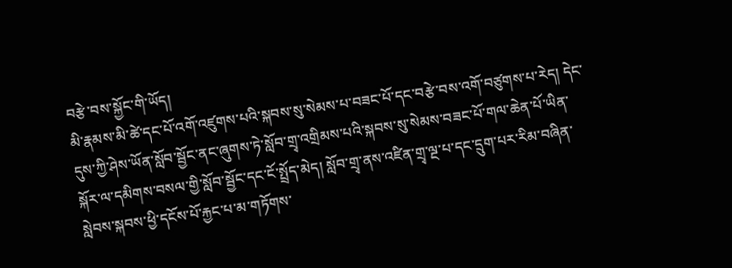བརྩེ་བས་སྐྱོང་གི་ཡོད།
མི་རྣམས་མི་ཚེ་དང་པོ་འགོ་འཛུགས་པའི་སྐབས་སུ་སེམས་པ་བཟང་པོ་དང་བརྩེ་བས་འགོ་བཙུགས་པ་རེད། དེང་དུས་ཀྱི་ཤེས་ཡོན་སློབ་སྦྱོང་ནང་ཞུགས་ཏེ་སློབ་གྲྭ་འགྲིམས་པའི་སྐབས་སུ་སེམས་བཟང་པོ་གལ་ཆེན་པོ་ཡིན་སྐོར་ལ་དམིགས་བསལ་གྱི་སློབ་སྦྱོང་དང་ངོ་སྤྲོད་མེད། སློབ་གྲྭ་ནས་འཛིན་གྲྭ་ལྔ་པ་དང་དྲུག་པར་རིམ་བཞིན་སླེབས་སྐབས་ཕྱི་དངོས་པོ་རྐྱང་པ་མ་གཏོགས་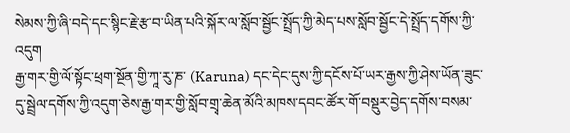སེམས་ཀྱི་ཞི་བདེ་དང་སྙིང་རྗེ་རྩ་བ་ཡིན་པའི་སྐོར་ལ་སློབ་སྦྱོང་སྤྲོད་ཀྱི་མེད་པས་སློབ་སྦྱོང་དེ་སྤྲོད་དགོས་ཀྱི་འདུག
རྒྱ་གར་གྱི་ལོ་སྟོང་ཕྲག་སྔོན་གྱི་ཀཱ་རུ་ཎ་ (Karuna) དང་དེང་དུས་ཀྱི་དངོས་པོ་ཡར་རྒྱས་ཀྱི་ཤེས་ཡོན་ཟུང་དུ་སྦྲེལ་དགོས་ཀྱི་འདུག་ཅེས་རྒྱ་གར་གྱི་སློབ་གྲྭ་ཆེན་མོའི་མཁས་དབང་ཚོར་གོ་བསྡུར་བྱེད་དགོས་བསམ་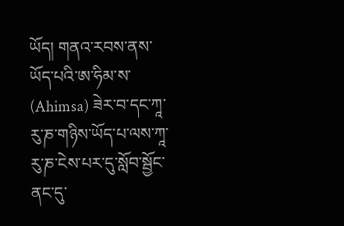ཡོད། གནའ་རབས་ནས་ཡོད་པའི་ཨ་ཧིམ་ས་ (Ahimsa) ཟེར་བ་དང་ཀཱ་རུ་ཎ་གཉིས་ཡོད་པ་ལས་ཀཱ་རུ་ཎ་ངེས་པར་དུ་སློབ་སྦྱོང་ནང་དུ་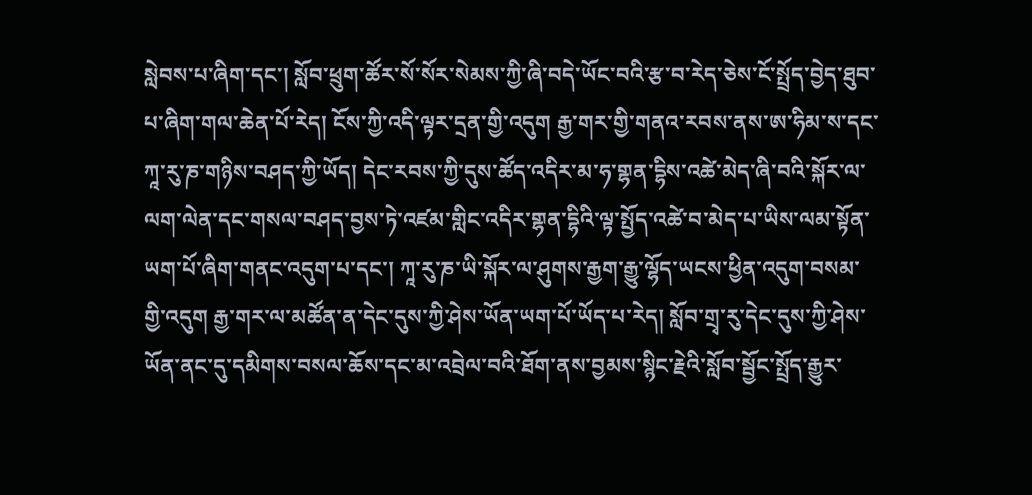སླེབས་པ་ཞིག་དང་། སློབ་ཕྲུག་ཚོར་སོ་སོར་སེམས་ཀྱི་ཞི་བདེ་ཡོང་བའི་རྩ་བ་རེད་ཅེས་ངོ་སྤྲོད་བྱེད་ཐུབ་པ་ཞིག་གལ་ཆེན་པོ་རེད། ངོས་ཀྱི་འདི་ལྟར་དྲན་གྱི་འདུག རྒྱ་གར་གྱི་གནའ་རབས་ནས་ཨ་ཧིམ་ས་དང་ཀཱ་རུ་ཎ་གཉིས་བཤད་ཀྱི་ཡོད། དེང་རབས་ཀྱི་དུས་ཚོད་འདིར་མ་ཧ་གྷན་དྷིས་འཚེ་མེད་ཞི་བའི་སྐོར་ལ་ལག་ལེན་དང་གསལ་བཤད་བྱས་ཏེ་འཛམ་གླིང་འདིར་གྷན་དྷིའི་ལྟ་སྤྱོད་འཚེ་བ་མེད་པ་ཡིས་ལམ་སྟོན་ཡག་པོ་ཞིག་གནང་འདུག་པ་དང་། ཀཱ་རུ་ཎ་ཡི་སྐོར་ལ་ཤུགས་རྒྱག་རྒྱུ་ལྷོད་ཡངས་ཕྱིན་འདུག་བསམ་གྱི་འདུག རྒྱ་གར་ལ་མཚོན་ན་དེང་དུས་ཀྱི་ཤེས་ཡོན་ཡག་པོ་ཡོད་པ་རེད། སློབ་གྲྭ་རུ་དེང་དུས་ཀྱི་ཤེས་ཡོན་ནང་དུ་དམིགས་བསལ་ཆོས་དང་མ་འབྲེལ་བའི་ཐོག་ནས་བྱམས་སྙིང་རྗེའི་སློབ་སྦྱོང་སྤྲོད་རྒྱུར་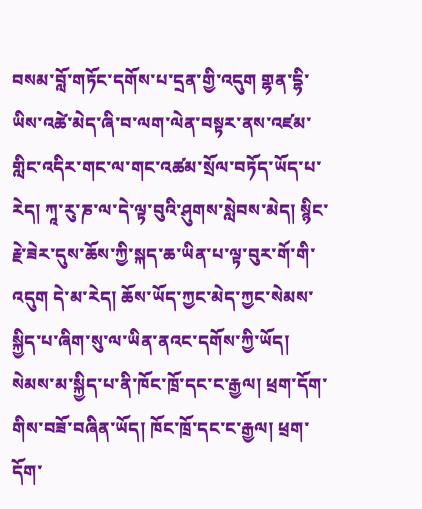བསམ་བློ་གཏོང་དགོས་པ་དྲན་གྱི་འདུག གྷན་དྷི་ཡིས་འཚེ་མེད་ཞི་བ་ལག་ལེན་བསྟར་ནས་འཛམ་གླིང་འདིར་གང་ལ་གང་འཚམ་སྲོལ་བཏོད་ཡོད་པ་རེད། ཀཱ་རུ་ཎ་ལ་དེ་ལྟ་བུའི་ཤུགས་སླེབས་མེད། སྙིང་རྗེ་ཟེར་དུས་ཆོས་ཀྱི་སྐད་ཆ་ཡིན་པ་ལྟ་བུར་གོ་གི་འདུག དེ་མ་རེད། ཆོས་ཡོད་ཀྱང་མེད་ཀྱང་སེམས་སྐྱིད་པ་ཞིག་སུ་ལ་ཡིན་ནའང་དགོས་ཀྱི་ཡོད། སེམས་མ་སྐྱིད་པ་ནི་ཁོང་ཁྲོ་དང་ང་རྒྱལ། ཕྲག་དོག་གིས་བཟོ་བཞིན་ཡོད། ཁོང་ཁྲོ་དང་ང་རྒྱལ། ཕྲག་དོག་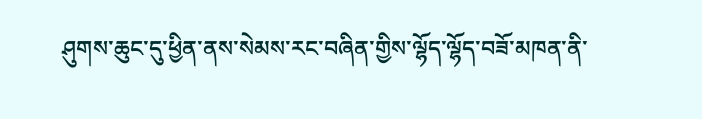ཤུགས་ཆུང་དུ་ཕྱིན་ནས་སེམས་རང་བཞིན་གྱིས་ལྷོད་ལྷོད་བཟོ་མཁན་ནི་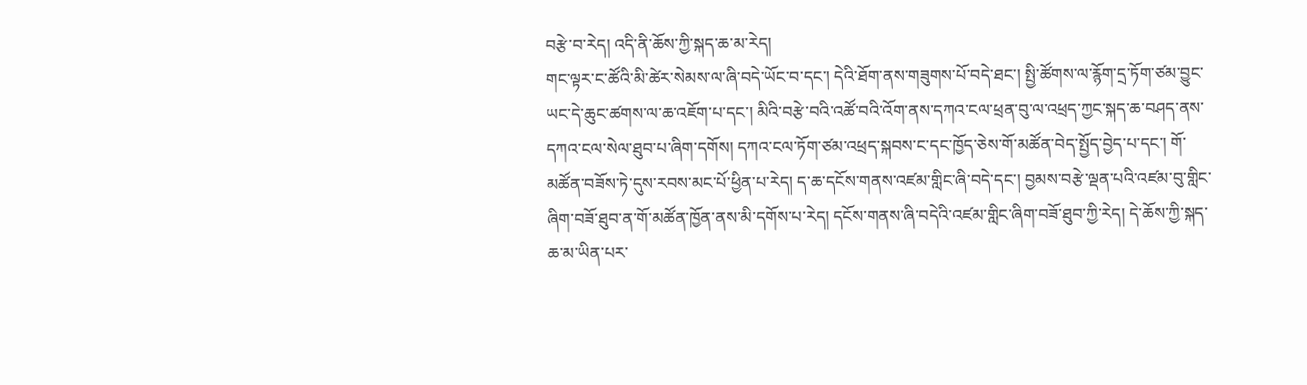བརྩེ་བ་རེད། འདི་ནི་ཆོས་ཀྱི་སྐད་ཆ་མ་རེད།
གང་ལྟར་ང་ཚོའི་མི་ཚེར་སེམས་ལ་ཞི་བདེ་ཡོང་བ་དང་། དེའི་ཐོག་ནས་གཟུགས་པོ་བདེ་ཐང་། སྤྱི་ཚོགས་ལ་རྙོག་དྲ་ཏོག་ཙམ་བྱུང་ཡང་དེ་ཆུང་ཚགས་ལ་ཆ་འཇོག་པ་དང་། མིའི་བརྩེ་བའི་འཚོ་བའི་འོག་ནས་དཀའ་ངལ་ཕྲན་བུ་ལ་འཕྲད་ཀྱང་སྐད་ཆ་བཤད་ནས་དཀའ་ངལ་སེལ་ཐུབ་པ་ཞིག་དགོས། དཀའ་ངལ་ཏོག་ཙམ་འཕྲད་སྐབས་ང་དང་ཁྱོད་ཅེས་གོ་མཚོན་བེད་སྤྱོད་བྱེད་པ་དང་། གོ་མཚོན་བཟོས་ཏེ་དུས་རབས་མང་པོ་ཕྱིན་པ་རེད། ད་ཆ་དངོས་གནས་འཛམ་གླིང་ཞི་བདེ་དང་། བྱམས་བརྩེ་ལྡན་པའི་འཛམ་བུ་གླིང་ཞིག་བཟོ་ཐུབ་ན་གོ་མཚོན་ཁྱོན་ནས་མི་དགོས་པ་རེད། དངོས་གནས་ཞི་བདེའི་འཛམ་གླིང་ཞིག་བཟོ་ཐུབ་ཀྱི་རེད། དེ་ཆོས་ཀྱི་སྐད་ཆ་མ་ཡིན་པར་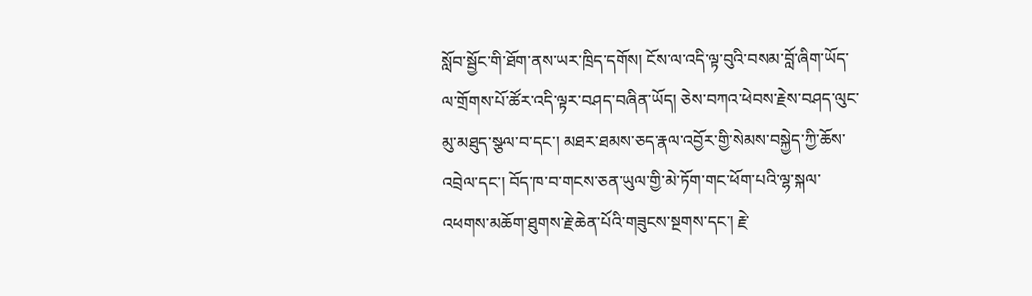སློབ་སྦྱོང་གི་ཐོག་ནས་ཡར་ཁྲིད་དགོས། ངོས་ལ་འདི་ལྟ་བུའི་བསམ་བློ་ཞིག་ཡོད་ལ་གྲོགས་པོ་ཚོར་འདི་ལྟར་བཤད་བཞིན་ཡོད། ཅེས་བཀའ་ཕེབས་རྗེས་བཤད་ལུང་མུ་མཐུད་སྩལ་བ་དང་། མཐར་ཐམས་ཅད་རྣལ་འབྱོར་གྱི་སེམས་བསྐྱེད་ཀྱི་ཆོས་འབྲེལ་དང་། བོད་ཁ་བ་གངས་ཅན་ཡུལ་གྱི་མེ་ཏོག་གང་ཕོག་པའི་ལྷ་སྐལ་འཕགས་མཆོག་ཐུགས་རྗེ་ཆེན་པོའི་གཟུངས་སྔགས་དང་། རྗེ་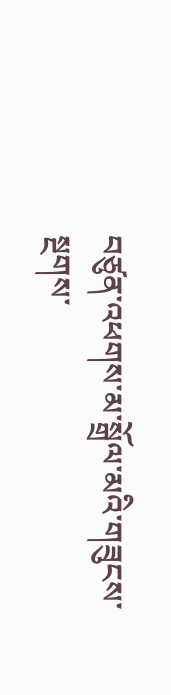བཙུན་འཕགས་མ་སྒྲོལ་མའི་གཟུངས་སྔགས་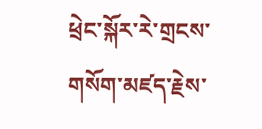ཕྲེང་སྐོར་རེ་གྲངས་གསོག་མཛད་རྗེས་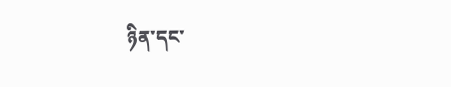ཉིན་དང་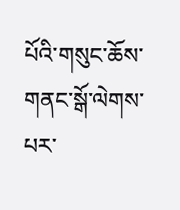པོའི་གསུང་ཆོས་གནང་སྒོ་ལེགས་པར་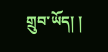གྲུབ་ཡོད། །